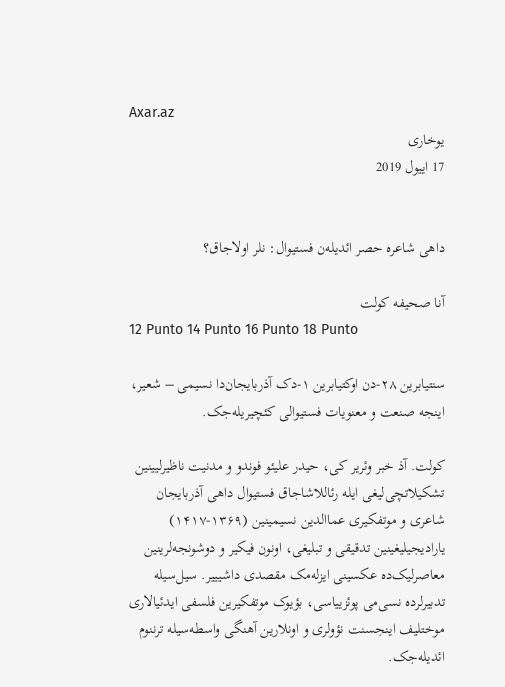Axar.az
یوخاری
17 اییول 2019


داهی شاعره حصر ائدیله‌ن فستیوال: نلر اولاجاق؟

آنا صحیفه کولت
12 Punto 14 Punto 16 Punto 18 Punto

سنتیابرین ۲۸-دن اوکتیابرین ۱-دک آذربایجان‌دا نسیمی – شعیر، اینجه صنعت و معنویات فستیوالی کئچیریله‌جک.

کولت. آذ خبر وئریر کی، حیدر علیئو فوندو و مدنیت ناظیرلیینین تشکیلاتچی‌لیغی ایله رئاللاشاجاق فستیوال داهی آذربایجان شاعری و موتفکیری عماالدین نسیمینین (۱۳۶۹-۱۴۱۷) یارادیجیلیغینین تدقیقی و تبلیغی، اونون فیکیر و دوشونجه‌لرینین معاصرلیک‌ده عکسینی ایزله‌مک مقصدی داشیییر. سیل‌سیله تدبیرلرده نسی‌می پوئزییاسی، بؤیوک موتفکیرین فلسفی ایدئیالاری موختلیف اینجسنت نؤولری و اونلارین آهنگی واسطه‌سیله ترننوم ائدیله‌جک.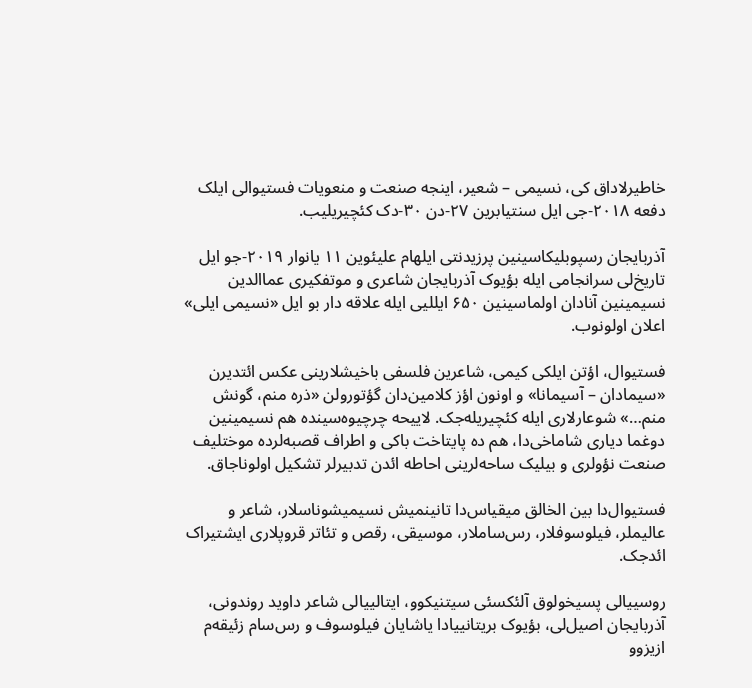خاطیرلاداق کی، نسیمی – شعیر، اینجه صنعت و منعویات فستیوالی ایلک دفعه ۲۰۱۸-جی ایل سنتیابرین ۲۷-دن ۳۰-دک کئچیریلیب.

آذربایجان رسپوبلیکاسینین پرزیدنتی ایلهام علیئوین ۱۱ یانوار ۲۰۱۹-جو ایل تاریخ‌لی سرانجامی ایله بؤیوک آذربایجان شاعری و موتفکیری عماالدین نسیمینین آنادان اولماسینین ۶۵۰ ایللیی ایله علاقه دار بو ایل «نسیمی ایلی» اعلان اولونوب.

فستیوال، اؤتن ایلکی کیمی، شاعرین فلسفی باخیشلارینی عکس ائتدیرن «سیمادان – آسیمانا» و اونون اؤز کلامین‌دان گؤتورولن «ذره منم، گونش منم…» شوعارلاری ایله کئچیریله‌جک. لاییحه چرچیوه‌سینده هم نسیمینین دوغما دیاری شاماخی‌دا، هم ده پایتاخت باکی و اطراف قصبه‌لرده موختلیف صنعت نؤولری و بیلیک ساحه‌لرینی احاطه ائد‌ن تدبیرلر تشکیل اولوناجاق.

فستیوال‌دا بین الخالق میقیاس‌دا تانینمیش نسیمیشوناسلار، شاعر و عالیملر، فیلوسوفلار، رس‌ساملار، موسیقی، رقص و تئاتر قروپلاری ایشتیراک ائد‌جک.

روسییالی پسیخولوق آلئکسئی سیتنیکوو، ایتالییالی شاعر داوید روندونی، آذربایجان اصیل‌لی، بؤیوک بریتانییادا یاشایان فیلوسوف و رس‌سام زئیقه‌م ازیزوو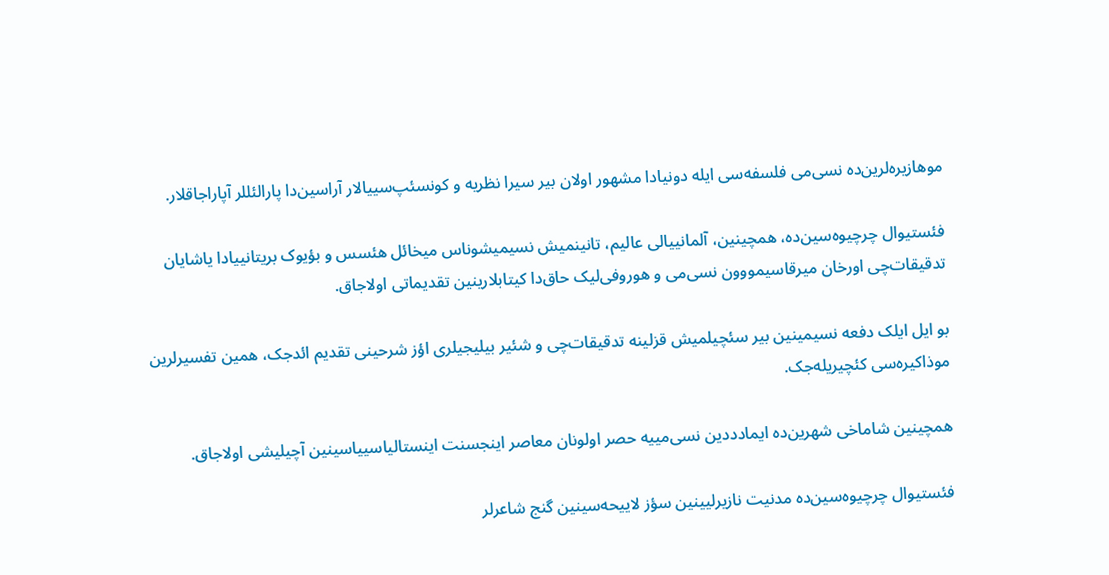موهازیره‌لرین‌ده نسی‌می فلسفه‌سی ایله دونیادا مشهور اولان بیر سیرا نظریه و کونسئپ‌سییالار آراسین‌دا پارالئللر آپاراجاقلار.

فئستیوال چرچیوه‌سین‌ده، همچینین، آلمانییالی عالیم، تانینمیش نسیمیشوناس میخائل هئسس و بؤیوک بریتانییادا یاشایان تدقیقات‌چی اورخان میرقاسیمووون نسی‌می و هوروفی‌لیک حاق‌دا کیتابلارینین تقدیماتی اولاجاق.

بو ایل ایلک دفعه نسیمینین بیر سئچیلمیش قزلینه تدقیقات‌چی و شئیر بیلیجیلری اؤز شرحینی تقدیم ائد‌جک، همین تفسیرلرین موذاکیره‌سی کئچیریله‌جک.

همچینین شاماخی شهرین‌ده ایمادددین نسی‌مییه حصر اولونان معاصر اینجسنت اینستالیاسییاسینین آچیلیشی اولاجاق.

فئستیوال چرچیوه‌سین‌ده مدنیت نازیرلیینین سؤز لاییحه‌سینین گنج شاعرلر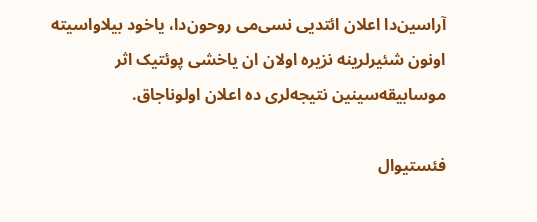آراسین‌دا اعلان ائتدیی نسی‌می روحون‌دا، یاخود بیلاواسیته اونون شئیرلرینه نزیره اولان ان یاخشی پوئتیک اثر موسابیقه‌سینین نتیجه‌لری ده اعلان اولوناجاق.

فئستیوال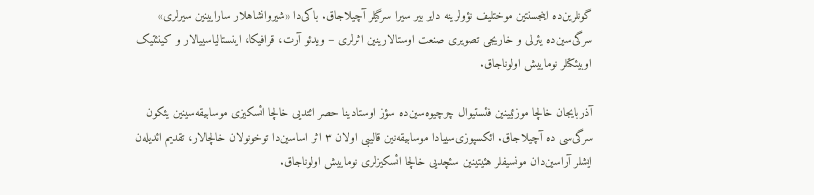گونلرین‌ده اینجسنتین موختلیف نؤولرینه دایر بیر سیرا سرگیلر آچیلاجاق. باکی‌دا «شیروانشاهلار سارایینین سیرلری» سرگی‌سین‌ده یئرلی و خاریجی تصویری صنعت اوستالارینین اثرلری – ویدئو آرت، قرافیکا، اینستالیاسییالار و کینئتیک اوبیئکتلر نوماییش اولوناجاق.

آذربایجان خالچا موزئیینین فئستیوال چرچیوه‌سین‌ده سؤز اوستادینا حصر ائتدیی خالچا ائسکیزی موسابیقه‌سینین یئکون سرگی‌سی ده آچیلاجاق. ائکسپوزی‌سییادا موسابیقه‌نین قالیبی اولان ۳ اثر اساسین‌دا توخونولان خالچالار، تقدیم ائدیله‌ن ایشلر آراسین‌دان مونسیفلر هئیتینین سئچدیی خالچا ائسکیزلری نوماییش اولوناجاق.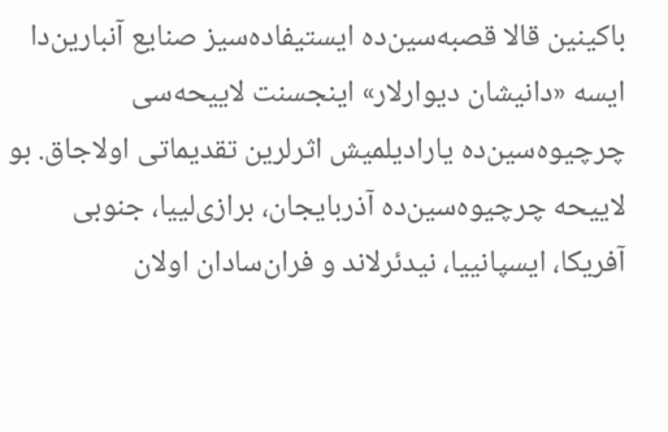باکینین قالا قصبه‌سین‌ده ایستیفاده‌سیز صنایع آنبارین‌دا ایسه «دانیشان دیوارلار» اینجسنت لاییحه‌سی چرچیوه‌سین‌ده یارادیلمیش اثرلرین تقدیماتی اولاجاق. بو لاییحه چرچیوه‌سین‌ده آذربایجان، برازی‌لییا، جنوبی آفریکا، ایسپانییا، نیدئرلاند و فران‌سادان اولان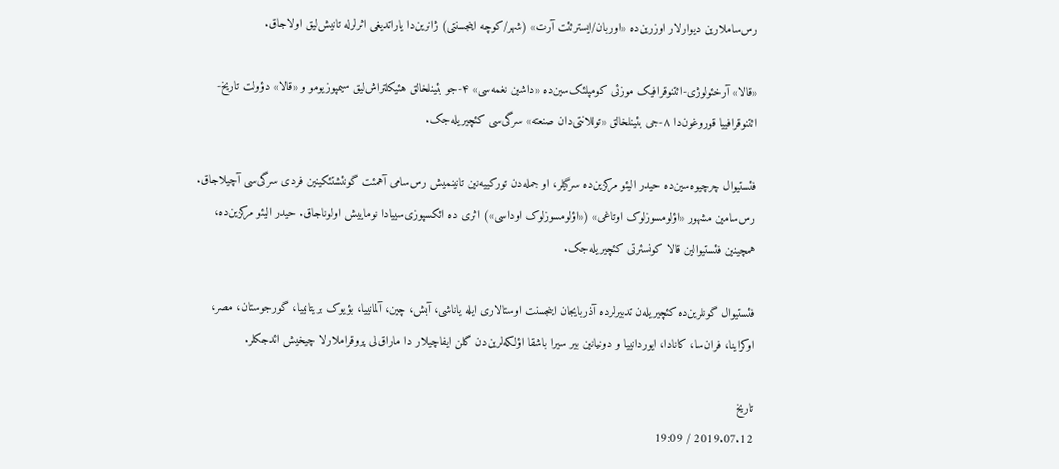رس‌ساملارین دیوارلار اوزرین‌ده «اوربان/ایسترئئت آرت» (شهر/کوچه اینجسنتی) ژانرین‌دا یاراتدیغی اثرلرله تانیش‌لیق اولاجاق.

«قالا» آرخئولوژی-ائتنوقرافیک موزئی کومپلئک‌سین‌ده «داشین نغمه‌سی» ۴-جو بئینلخالق هئیکلتراش‌لیق سیمپوزیومو و «قالا» دؤولت تاریخ-ائتنوقرافییا قوروغون‌دا ۸-جی بئینلخالق «توللانتی‌دان صنعته» سرگی‌سی کئچیریله‌جک.

فئستیوال چرچیوه‌سین‌ده حیدر الیئو مرکزین‌ده سرگیلر، او جمله‌دن تورکییه‌نین تانینمیش رس‌سامی آهمئت گونئشتئکینین فردی سرگی‌سی آچیلاجاق. رس‌سامین مشهور «اؤلومسوزلوک اوتاغی» («اؤلومسوزلوک اوداسی») اثری ده ائکسپوزی‌سییادا نوماییش اولوناجاق. حیدر الیئو مرکزین‌ده، همچینین فئستیوالین قالا کونسئرتی کئچیریله‌جک.

فئستیوال گونلرین‌ده کئچیریله‌ن تدبیرلرده آذربایجان اینجسنت اوستالاری ایله یاناشی، آبش، چین، آلمانییا، بؤیوک بریتانییا، گورجوستان، مصر، اوکراینا، فران‌سا، کانادا، ایوردانییا و دونیانین بیر سیرا باشقا اؤلکه‌لرین‌دن گلن ایفاچیلار دا ماراق‌لی پروقراملارلا چیخیش ائد‌جکلر.

تاریخ
2019.07.12 / 19:09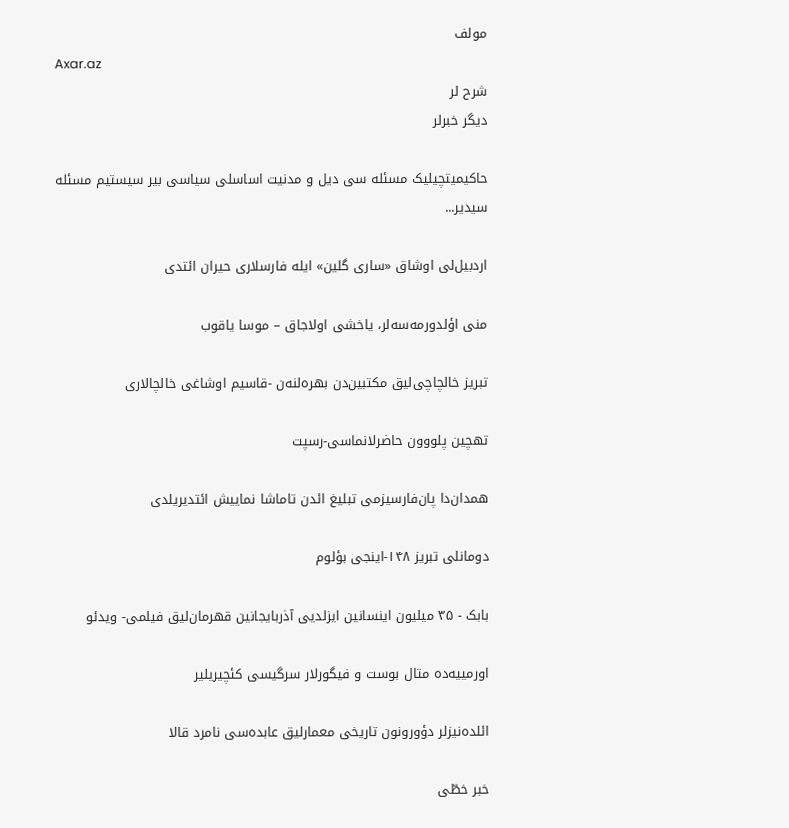مولف
Axar.az
شرح لر
دیگر خبرلر

حاکیمیتچیلیک مسئله سی دیل و مدنیت اساسلی سیاسی بیر سیستیم مسئله سیدیر...

اردبیل‌لی اوشاق «ساری گلین» ایله فارسلاری حیران ائتدی

منی اؤلدورمه‌سه‌لر، یاخشی اولاجاق – موسا یاقوب

تبریز خالچاچی‌لیق مکتبین‌دن بهره‌لنه‌ن -قاسیم اوشاغی خالچالاری

تهچین پلووون حاضرلانماسی-رسپت

همدان‌دا پان‌فارسیزمی تبلیغ ائد‌ن تاماشا نماییش ائتدیریلدی

دومانلی تبریز ۱۴۸-اینجی بؤلوم

بابک - ۳۵ میلیون اینسانین ایزلدیی آذربایجانین قهرمان‌لیق فیلمی- ویدئو

اورمییه‌ده متال بوست و فیگورلار سرگیسی کئچیریلیر

ائلده‌نیزلر دؤورونون تاریخی معمارلیق عابده‌سی نامرد قالا

خبر خطّی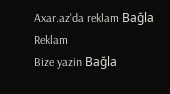Axar.az'da reklam Bağla
Reklam
Bize yazin Bağla